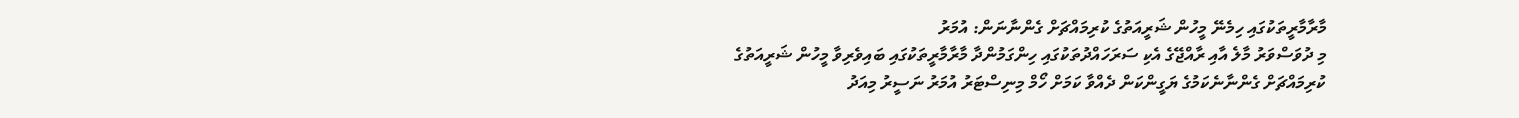މާރާމާރީތަކުގައި ހިމެނޭ މީހުން ޝަރީއަތުގެ ކުރިމައްޗަށް ގެންނާނަން: އުމަރު
މި ދުވަސްވަރު މާލެ އާއި ރާއްޖޭގެ އެކި ސަރަހައްދުތަކުގައި ހިންގަމުންދާ މާރާމާރީތަކުގައި ބައިވެރިވާ މީހުން ޝަރީއަތުގެ ކުރިމައްޗަށް ގެންނާނެކަމުގެ ޔަގީންކަން ދެއްވާ ކަމަށް ހޯމް މިނިސްޓަރު އުމަރު ނަސީރު މިއަދު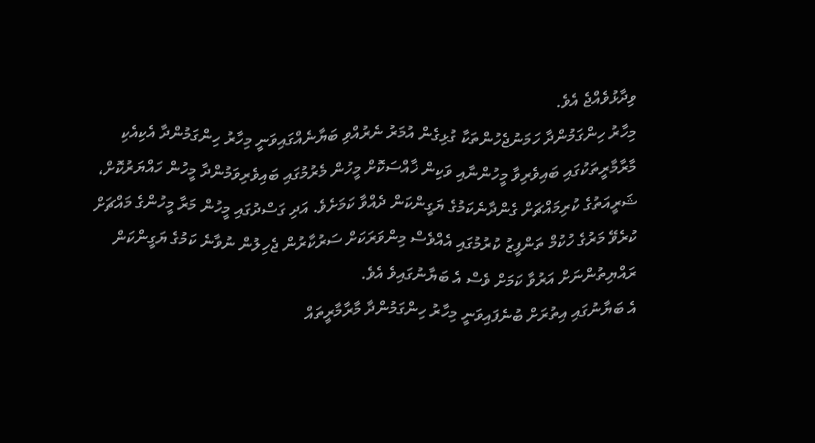ވިދާޅުވެއްޖެ އެވެ.
މިހާރު ހިންގަމުންދާ ހަމަނުޖެހުންތަކާ ގުޅިގެން އުމަރު ނެރުއްވި ބަޔާނެއްގައިވަނީ މިހާރު ހިންގަމުންދާ އެކިއެކި މާރާމާރީތަކުގައި ބައިވެރިވާ މީހުންނާއި ވަކިން ޚާއްސަކޮށް މީހުން މެރުމުގައި ބައިވެރިވަމުންދާ މީހުން ހައްޔަރުކޮށް، ޝަރީއަތުގެ ކުރިމައްޗަށް ގެންދާނެކަމުގެ ޔަގީންކަން ދެއްވާ ކަމަށެވެ. އަދި ގަސްދުގައި މީހުން މަރާ މީހުންގެ މައްޗަށް ކުރެވޭ މަރުގެ ހުކުމް ތަންފީޒު ކުރުމުގައި އެއްވެސް މިންވަރަކަށް ސަރުކާރުން ޖެހިލުން ނުވާނެ ކަމުގެ ޔަގީންކަން ރައްޔިތުންނަށް އަރުވާ ކަމަށް ވެސް އެ ބަޔާނުގައިވެ އެވެ.
އެ ބަޔާނުގައި އިތުރަށް ބުނެފައިވަނީ މިހާރު ހިންގަމުންދާ މާރާމާރީތައް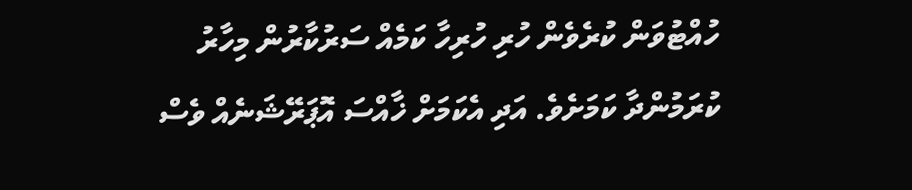ހުއްޓުވަން ކުރެވެން ހުރި ހުރިހާ ކަމެއް ސަރުކާރުން މިހާރު ކުރަމުންދާ ކަމަށެވެ. އަދި އެކަމަށް ޚާއްސަ އޮޕަރޭޝަނެއް ވެސް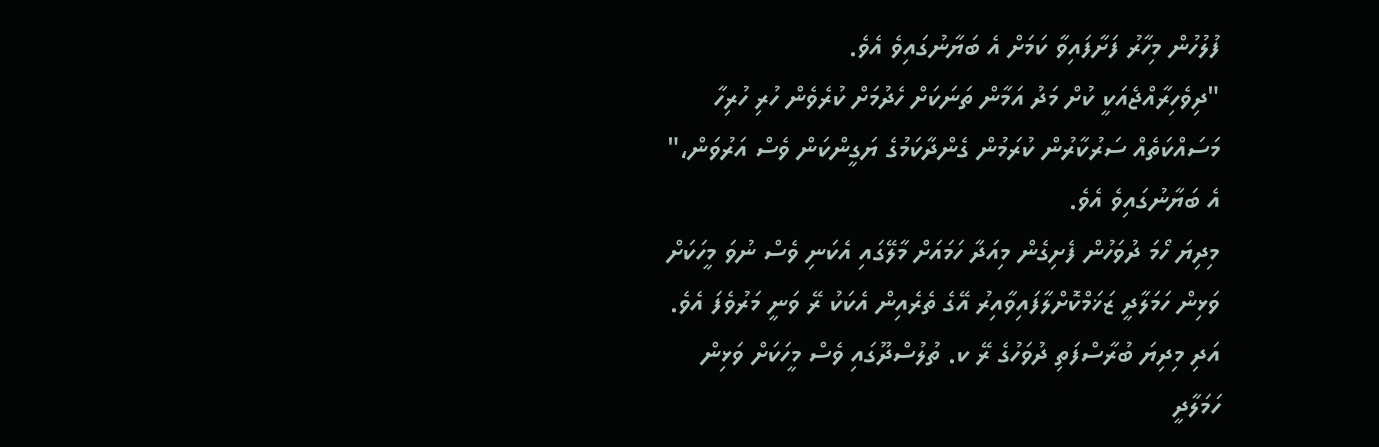ފުލުހުން މިހާރު ފަށާފައިވާ ކަމަށް އެ ބަޔާނުގައިވެ އެވެ.
"ދިވެހިރާއްޖެއަކީ ކުށް މަދު އަމާން ތަނަކަށް ހެދުމަށް ކުރެވެން ހުރި ހުރިހާ މަސައްކަތެއް ސަރުކާރުން ކުރަމުން ގެންދާކަމުގެ ޔަގީންކަން ވެސް އަރުވަން،" އެ ބަޔާނުގައިވެ އެވެ.
މިދިޔަ ހޯމަ ދުވަހުން ފެށިގެން މިއަދާ ހަމައަށް މާލޭގައި އެކަނި ވެސް ނުވަ މީހަކަށް ވަޅިން ހަމަލާދީ ޒަޚަމްކޮށްލާފައިވާއިރު އޭގެ ތެރެއިން އެކަކު ރޭ ވަނީ މަރުވެފަ އެވެ. އަދި މިދިޔަ ބުރާސްފަތި ދުވަހުގެ ރޭ ކ. ތުލުސްދޫގައި ވެސް މީހަކަށް ވަޅިން ހަމަލާދީ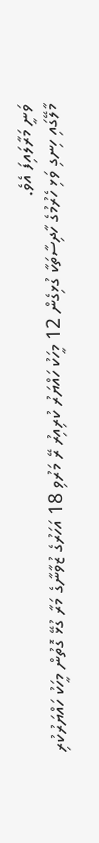ވަނީ މަރާލައިފަ އެވެ.
މާލޭގައި ހިނގި ވަޅި ހެރުމުގެ ހާދިސާތަކާ ގުޅިގެން 12 މީހަކު ހައްޔަރު ކުރިއިރު ރޭ މަރުވި 18 އަހަރުގެ ޒުވާނާގެ މަރާ ގުޅޭ ގޮތުން މީހަކު ހައްޔަރުކުރި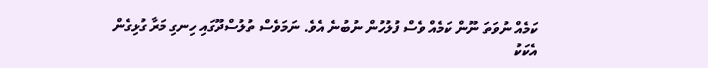ކަމެއް ނުވަތަ ނޫން ކަމެއް ވެސް ފުލުހުން ނުބުނެ އެވެ. ނަމަވެސް ތުލުސްދޫގައި ހިނގި މަރާ ގުޅިގެން އެކަކު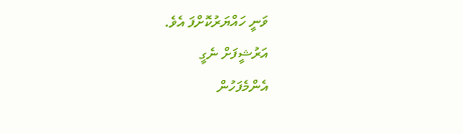ވަނީ ހައްޔަރުކޮށްފަ އެވެ.
އަރުޝީފަށް ނެގީ
އެންމެފަހުން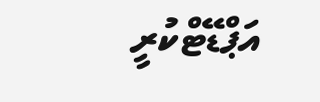އަޕްޑޭޓްކުރީ